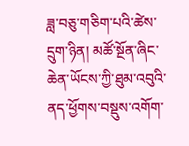ཟླ་བཅུ་གཅིག་པའི་ཚེས་དྲུག་ཉིན། མཚོ་སྔོན་ཞིང་ཆེན་ཡོངས་ཀྱི་ཐུམ་འབུའི་ནད་ཕྱོགས་བསྡུས་འགོག་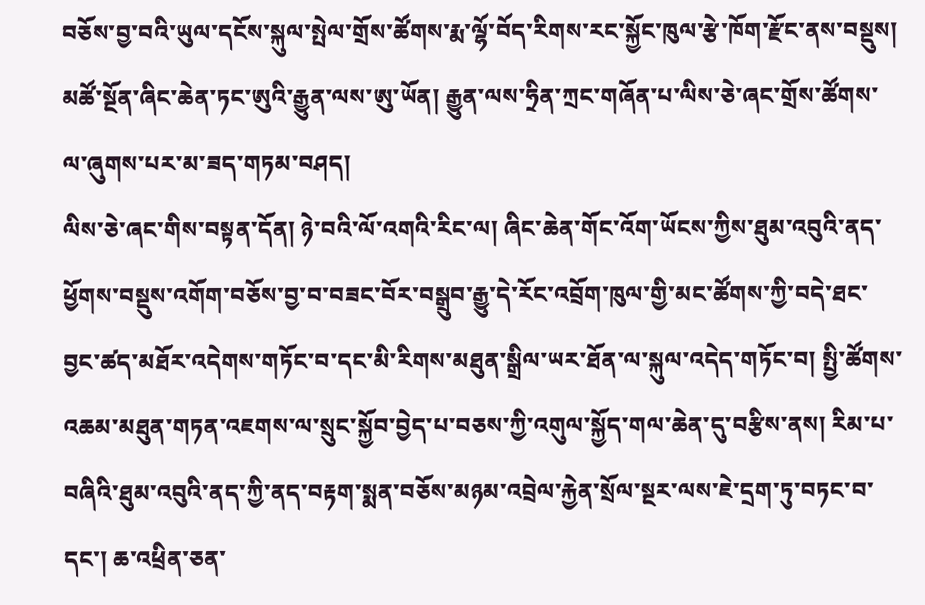བཅོས་བྱ་བའི་ཡུལ་དངོས་སྐུལ་སྤེལ་གྲོས་ཚོགས་རྨ་ལྷོ་བོད་རིགས་རང་སྐྱོང་ཁུལ་རྩེ་ཁོག་རྫོང་ནས་བསྡུས། མཚོ་སྔོན་ཞིང་ཆེན་ཏང་ཨུའི་རྒྱུན་ལས་ཨུ་ཡོན། རྒྱུན་ལས་ཧྲིན་ཀྲང་གཞོན་པ་ལིས་ཅེ་ཞང་གྲོས་ཚོགས་ལ་ཞུགས་པར་མ་ཟད་གཏམ་བཤད།
ལིས་ཅེ་ཞང་གིས་བསྟན་དོན། ཉེ་བའི་ལོ་འགའི་རིང་ལ། ཞིང་ཆེན་གོང་འོག་ཡོངས་ཀྱིས་ཐུམ་འབུའི་ནད་ཕྱོགས་བསྡུས་འགོག་བཅོས་བྱ་བ་བཟང་བོར་བསྒྲུབ་རྒྱུ་དེ་རོང་འབྲོག་ཁུལ་གྱི་མང་ཚོགས་ཀྱི་བདེ་ཐང་བྱང་ཚད་མཐོར་འདེགས་གཏོང་བ་དང་མི་རིགས་མཐུན་སྒྲིལ་ཡར་ཐོན་ལ་སྐུལ་འདེད་གཏོང་བ། སྤྱི་ཚོགས་འཆམ་མཐུན་གཏན་འཇགས་ལ་སྲུང་སྐྱོབ་བྱེད་པ་བཅས་ཀྱི་འགུལ་སྐྱོད་གལ་ཆེན་དུ་བརྩིས་ནས། རིམ་པ་བཞིའི་ཐུམ་འབུའི་ནད་ཀྱི་ནད་བརྟག་སྨན་བཅོས་མཉམ་འབྲེལ་རྐྱེན་སྲོལ་སྔར་ལས་ཇེ་དྲག་ཏུ་བཏང་བ་དང་། ཆ་འཕྲིན་ཅན་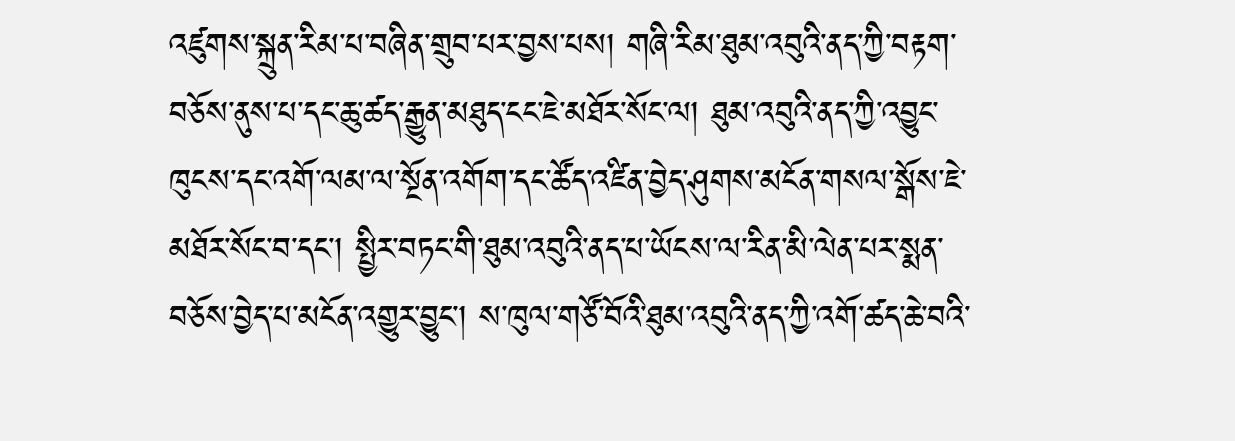འཛུགས་སྐྲུན་རིམ་པ་བཞིན་གྲུབ་པར་བྱས་པས། གཞི་རིམ་ཐུམ་འབུའི་ནད་ཀྱི་བརྟག་བཅོས་ནུས་པ་དང་ཆུ་ཚད་རྒྱུན་མཐུད་ངང་ཇེ་མཐོར་སོང་ལ། ཐུམ་འབུའི་ནད་ཀྱི་འབྱུང་ཁུངས་དང་འགོ་ལམ་ལ་སྔོན་འགོག་དང་ཚོད་འཛིན་བྱེད་ཤུགས་མངོན་གསལ་སྒོས་ཇེ་མཐོར་སོང་བ་དང་། སྤྱིར་བཏང་གི་ཐུམ་འབུའི་ནད་པ་ཡོངས་ལ་རིན་མི་ལེན་པར་སྨན་བཅོས་བྱེད་པ་མངོན་འགྱུར་བྱུང་། ས་ཁུལ་གཙོ་བོའི་ཐུམ་འབུའི་ནད་ཀྱི་འགོ་ཚད་ཆེ་བའི་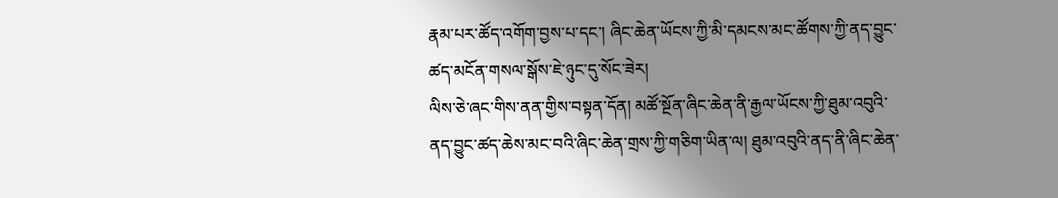རྣམ་པར་ཚོད་འགོག་བྱས་པ་དང་། ཞིང་ཆེན་ཡོངས་ཀྱི་མི་དམངས་མང་ཚོགས་ཀྱི་ནད་བྱུང་ཚད་མངོན་གསལ་སྒོས་ཇེ་ཉུང་དུ་སོང་ཟེར།
ལིས་ཅེ་ཞང་གིས་ནན་གྱིས་བསྟན་དོན། མཚོ་སྔོན་ཞིང་ཆེན་ནི་རྒྱལ་ཡོངས་ཀྱི་ཐུམ་འབུའི་ནད་བྱུང་ཚད་ཆེས་མང་བའི་ཞིང་ཆེན་གྲས་ཀྱི་གཅིག་ཡིན་ལ། ཐུམ་འབུའི་ནད་ནི་ཞིང་ཆེན་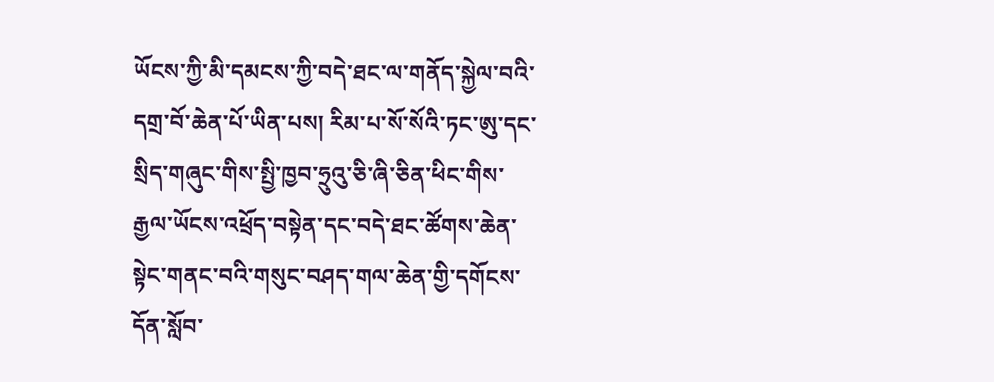ཡོངས་ཀྱི་མི་དམངས་ཀྱི་བདེ་ཐང་ལ་གནོད་སྐྱེལ་བའི་དགྲ་བོ་ཆེན་པོ་ཡིན་པས། རིམ་པ་སོ་སོའི་ཏང་ཨུ་དང་སྲིད་གཞུང་གིས་སྤྱི་ཁྱབ་ཧྲུའུ་ཅི་ཞི་ཅིན་ཕིང་གིས་རྒྱལ་ཡོངས་འཕྲོད་བསྟེན་དང་བདེ་ཐང་ཚོགས་ཆེན་སྟེང་གནང་བའི་གསུང་བཤད་གལ་ཆེན་གྱི་དགོངས་དོན་སློབ་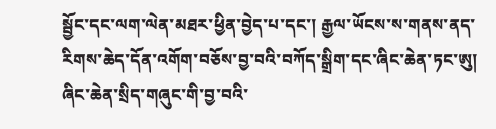སྦྱོང་དང་ལག་ལེན་མཐར་ཕྱིན་བྱེད་པ་དང་། རྒྱལ་ཡོངས་ས་གནས་ནད་རིགས་ཆེད་དོན་འགོག་བཅོས་བྱ་བའི་བཀོད་སྒྲིག་དང་ཞིང་ཆེན་ཏང་ཨུ། ཞིང་ཆེན་སྲིད་གཞུང་གི་བྱ་བའི་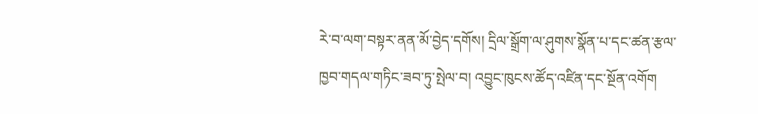རེ་བ་ལག་བསྟར་ནན་མོ་བྱེད་དགོས། དྲིལ་སྒྲོག་ལ་ཤུགས་སྣོན་པ་དང་ཚན་རྩལ་ཁྱབ་གདལ་གཏིང་ཟབ་ཏུ་སྤེལ་བ། འབྱུང་ཁུངས་ཚོད་འཛིན་དང་སྔོན་འགོག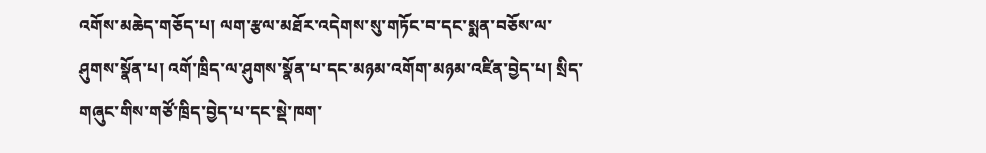འགོས་མཆེད་གཅོད་པ། ལག་རྩལ་མཐོར་འདེགས་སུ་གཏོང་བ་དང་སྨན་བཅོས་ལ་ཤུགས་སྣོན་པ། འགོ་ཁྲིད་ལ་ཤུགས་སྣོན་པ་དང་མཉམ་འགོག་མཉམ་འཛིན་བྱེད་པ། སྲིད་གཞུང་གིས་གཙོ་ཁྲིད་བྱེད་པ་དང་སྡེ་ཁག་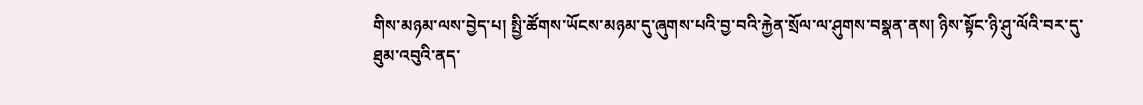གིས་མཉམ་ལས་བྱེད་པ། སྤྱི་ཚོགས་ཡོངས་མཉམ་དུ་ཞུགས་པའི་བྱ་བའི་རྐྱེན་སྲོལ་ལ་ཤུགས་བསྣན་ནས། ཉིས་སྟོང་ཉི་ཤུ་ལོའི་བར་དུ་ཐུམ་འབུའི་ནད་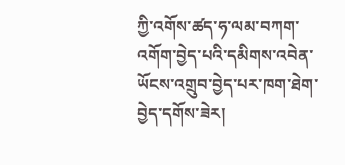ཀྱི་འགོས་ཚད་ཧ་ལམ་བཀག་འགོག་བྱེད་པའི་དམིགས་འབེན་ཡོངས་འགྲུབ་བྱེད་པར་ཁག་ཐེག་བྱེད་དགོས་ཟེར།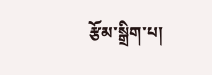རྩོམ་སྒྲིག་པ།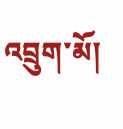འབྲུག་མོ།